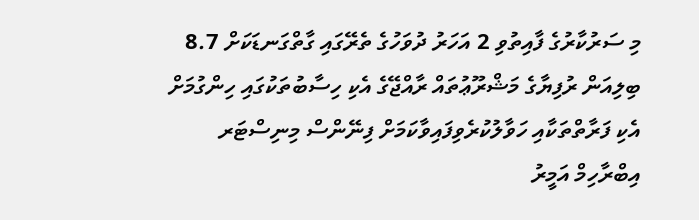މި ސަރުކާރުގެ ފާއިތުވި 2 އަހަރު ދުވަހުގެ ތެރޭގައި ގާތްގަނޑަކަށް 8.7 ބިލިއަން ރުފިޔާގެ މަޝްރޫޢުތައް ރާއްޖޭގެ އެކި ހިސާބުތަކުގައި ހިންގުމަށް އެކި ފަރާތްތަކާއި ހަވާލުކުރެވިފައިވާކަމަށް ފިނޭންސް މިނިސްޓަރ އިބްރާހިމް އަމީރު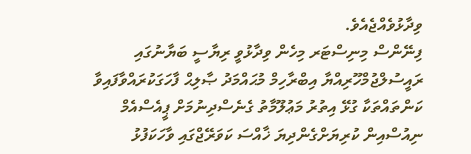ވިދާޅުވެއްޖެއެވެ.
ފިނޭންސް މިނިސްޓަރ މިހެން ވިދާޅުވީ ރިޔާސީ ބަޔާނުގައި ރައީސުލްޖުމްހޫރިއްޔާ އިބްރާހިމް މުޙައްމަދު ޞާލިޙް ފާހަގަކުރައްވާފައިވާ ކަންތައްތަކާ ގުޅޭ އިތުރު މަޢުލޫމާތު ގެނެސްދިނުމަށް ޕީއެސްއެމް ނިއުސްއިން ކުރިޔަށްގެންދިޔަ ޚާއްސަ ކަވަރޭޖްގައި ވާހަކަފުޅު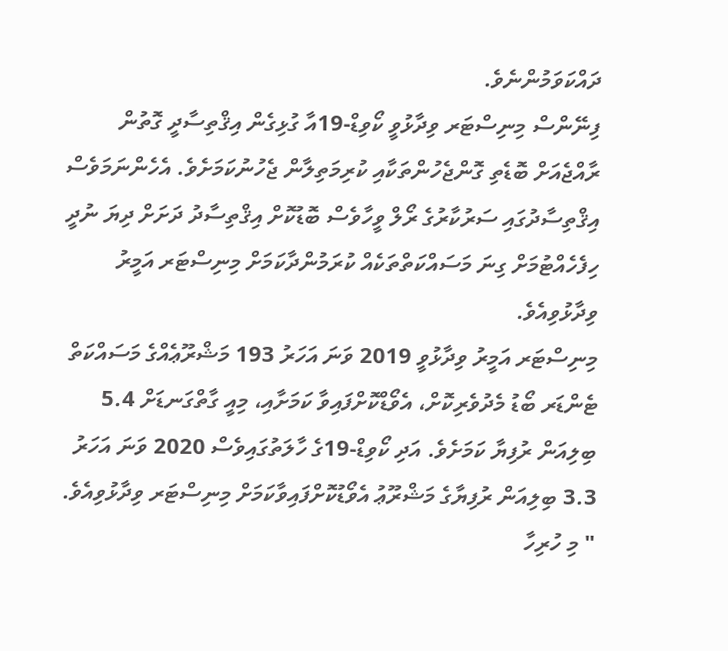ދައްކަވަމުންނެވެ.
ފިނޭންސް މިނިސްޓަރ ވިދާޅުވީ ކޯވިޑް-19އާ ގުޅިގެން އިޤްތިސާދީ ގޮތުން ރާއްޖެއަށް ބޮޑެތި ގޮންޖެހުންތަކާއި ކުރިމަތިލާން ޖެހުނުކަމަށެވެ. އެހެންނަމަވެސް އިޤްތިސާދުގައި ސަރުކާރުގެ ރޯލް ވީހާވެސް ބޮޑުކޮށް އިޤްތިސާދު ދަށަށް ދިޔަ ނުދީ ހިފެހެއްޓުމަށް ގިނަ މަސައްކަތްތަކެއް ކުރަމުންދާކަމަށް މިނިސްޓަރ އަމީރު ވިދާޅުވިއެވެ.
މިނިސްޓަރ އަމީރު ވިދާޅުވީ 2019 ވަނަ އަހަރު 193 މަޝްރޫޢެއްގެ މަސައްކަތް ޓެންޑަރ ބޯޑު މެދުވެރިކޮށް، އެވޯޑްކޮށްފައިވާ ކަމަށާއި، މިއީ ގާތްގަނޑަށް 5.4 ބިލިއަން ރުފިޔާ ކަމަށެވެ. އަދި ކޯވިޑް-19ގެ ހާލަތުގައިވެސް 2020 ވަނަ އަހަރު 3.3 ބިލިއަން ރުފިޔާގެ މަޝްރޫޢު އެވޯޑުކޮށްފައިވާކަމަށް މިނިސްޓަރ ވިދާޅުވިއެވެ.
" މި ހުރިހާ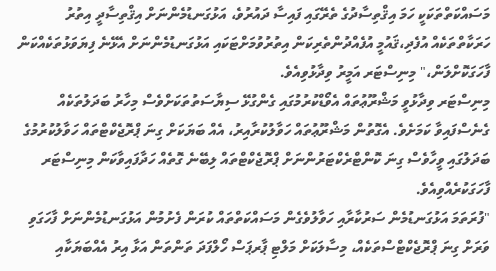މަސައްކަތްތަކަކީ ހަމަ އިޤްތިސާދުގެ ތެރޭގައި ފައިސާ ދައުރުވެ، އަޅުގަނޑުމެންނަށް އިޤްތިސާދީ އިތުރު ހަރަކާތްތަކެއް އުފެދި،ޤައުމީ އުފެއްދުންތެރިކަން އިތުރުވުމަށްޓަކައި އަޅުގަނޑުމެންނަށް އެޅޭނެ ފިޔަވަޅުތަކެއްކަން ފާހަގަކޮށްލަން،" މިނިސްޓަރ އަމީރު ވިދާޅުވިއެވެ.
މިނިސްޓަރ ވިދާޅުވީ މަޝްރޫޢުތައް އެވޯޑްކުރުމުގައި ގެންގުޅޭ ސިޔާސަތުތަކަށްވެސް މިހާރު ބަދަލުތަކެއް ގެނެސްފައިވާ ކަމަށެވެ. އެގޮތުން މަޝްރޫޢުތައް ހަވާލުކުރާއިރު، އެއް ބަޔަކަށް ގިނަ ޕްރޮޖެކްޓްތައް ހަވާލުކުރުމުގެ ބަދަލުގައި ވީހާވެސް ގިނަ ކޮންޓްރެކްޓަރުންނަށް ޕްރޮޖެކްޓްތައް ލިބޭނެ ގޮތެއް ހަދާފައިވާކަން މިނިސްޓަރ ފާހަގަކުރެއްވިއެވެ.
"ފުރަތަމަ އަޅުގަނޑުމެން ސަރުކާރާއި ހަވާލުވެގެން މަސައްކަތްތައް ކުރަން ފެށުމުން އަޅުގަނޑުމެންނަށް ފާހަގަވި ވަރަށް ގިނަ ޕްރޮޖެކްޓްސްތަކެއް، މިސާލަކަށް މަލްޓި ޕާރޕަސް ހޯލްފަދަ ތަންތަން އަޅާ އިރު އެއްބަޔަކާއި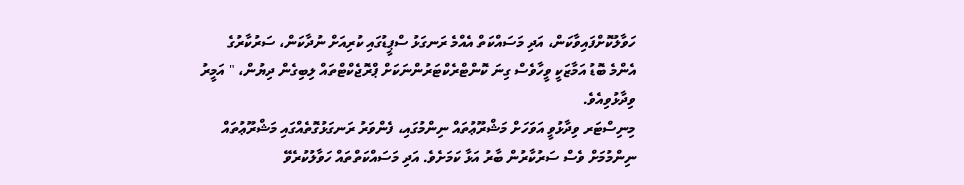ހަވާލުކޮށްފައިވާކަން، އަދި މަސައްކަތް އެއްމެ ރަނގަޅު ސްޕީޑުގައި ކުރިއަށް ނުދާކަން، ސަރުކާރުގެ އެންމެ ބޮޑު އަމާޒަކީ ވީހާވެސް ގިނަ ކޮންޓްރެކްޓަރުންނަކަށް ޕްރޮޖެކްޓްތައް ލިބިގެން ދިޔުން، " އަމީރު ވިދާޅުވިއެވެ.
މިނިސްޓަރ ވިދާޅުވީ އަވަހަށް މަޝްރޫޢުތައް ނިންމުގައި، ފެންވަރު ރަނގަޅުގޮތެއްގައި މަޝްރޫޢުތައް ނިންމުމަށް ވެސް ސަރުކާރުން ބާރު އަޅާ ކަމަށެވެ. އަދި މަސައްކަތްތައް ހަވާލުކުރެވޭ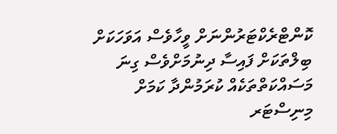ކޮންޓްރެކްޓަރުންނަށް ވީހާވެސް އަވަހަކަށް ބިލްތަކަށް ފައިސާ ދިނުމަށްވެސް ގިނަ މަސައްކަތްތަކެއް ކުރަމުންދާ ކަމަށް މިނިސްޓަރ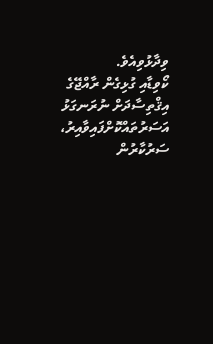ވިދާޅުވިއެވެ.
ކޯވިޑާއި ގުޅިގެން ރާއްޖޭގެ އިޤްތިސާދަށް ނުރަނގަޅު އަސަރުތައްކޮށްފައިވާއިރު، ސަރުކާރުން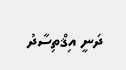ދަނީ އިޤްތިސާދު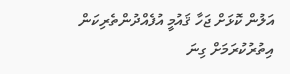އަލުން ކޮޅަށް ޖަހާ ޤައުމީ އުފެއްދުންތެރިކަން އިތުރުކުރަމަށް ގިނަ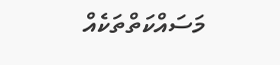މަސައްކަތްތަކެއް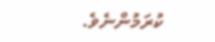ކުރަމުންނެވެ.